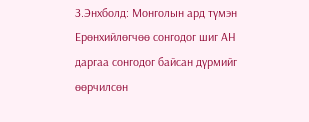З.Энхболд: Монголын ард түмэн Ерөнхийлөгчөө сонгодог шиг АН даргаа сонгодог байсан дүрмийг өөрчилсөн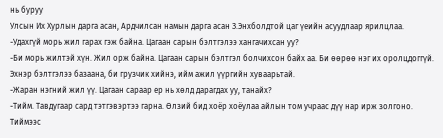нь буруу
Улсын Их Хурлын дарга асан, Ардчилсан намын дарга асан З.Энхболдтой цаг үеийн асуудлаар ярилцлаа.
-Удахгүй морь жил гарах гэж байна. Цагаан сарын бэлтгэлээ хангачихсан уу?
-Би морь жилтэй хүн. Жил орж байна. Цагаан сарын бэлтгэл болчихсон байх аа. Би өөрөө нэг их оролцдоггүй. Эхнэр бэлтгэлээ базаана, би грузчик хийнэ, ийм ажил үүргийн хуваарьтай.
-Жаран нэгний жил үү. Цагаан сараар ер нь хөлд дарагдах уу, танайх?
-Тийм. Тавдугаар сард тэтгэвэртээ гарна. Өлзий бид хоёр хоёулаа айлын том учраас дүү нар ирж золгоно. Тиймээс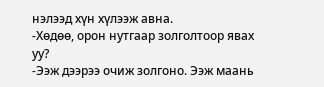нэлээд хүн хүлээж авна.
-Хөдөө, орон нутгаар золголтоор явах уу?
-Ээж дээрээ очиж золгоно. Ээж маань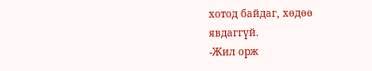хотод байдаг, хөдөө явдаггүй.
-Жил орж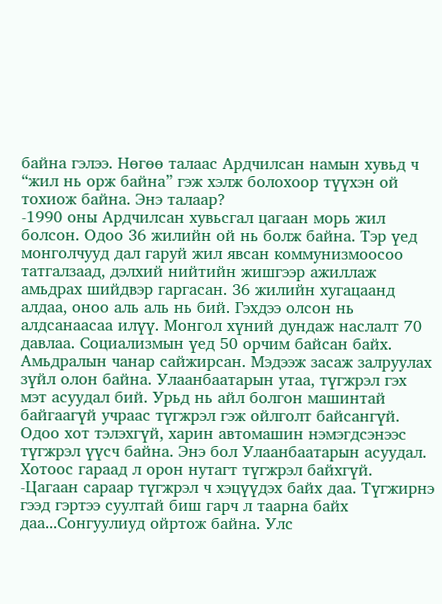байна гэлээ. Нөгөө талаас Ардчилсан намын хувьд ч “жил нь орж байна” гэж хэлж болохоор түүхэн ой тохиож байна. Энэ талаар?
-1990 оны Ардчилсан хувьсгал цагаан морь жил болсон. Одоо 36 жилийн ой нь болж байна. Тэр үед монголчууд дал гаруй жил явсан коммунизмоосоо татгалзаад, дэлхий нийтийн жишгээр ажиллаж амьдрах шийдвэр гаргасан. 36 жилийн хугацаанд алдаа, оноо аль аль нь бий. Гэхдээ олсон нь алдсанаасаа илүү. Монгол хүний дундаж наслалт 70 давлаа. Социализмын үед 50 орчим байсан байх. Амьдралын чанар сайжирсан. Мэдээж засаж залруулах зүйл олон байна. Улаанбаатарын утаа, түгжрэл гэх мэт асуудал бий. Урьд нь айл болгон машинтай байгаагүй учраас түгжрэл гэж ойлголт байсангүй. Одоо хот тэлэхгүй, харин автомашин нэмэгдсэнээс түгжрэл үүсч байна. Энэ бол Улаанбаатарын асуудал. Хотоос гараад л орон нутагт түгжрэл байхгүй.
-Цагаан сараар түгжрэл ч хэцүүдэх байх даа. Түгжирнэ гээд гэртээ суултай биш гарч л таарна байх даа...Сонгуулиуд ойртож байна. Улс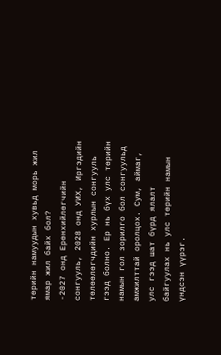төрийн намуудын хувьд морь жил ямар жил байх бол?
-2027 онд Ерөнхийлөгчийн сонгууль, 2028 онд УИХ, Иргэдийн төлөөлөгчдийн хурлын сонгууль гээд болно. Ер нь бүх улс төрийн намын гол зорилго бол сонгуульд амжилттай оролцох. Сум, аймаг, улс гээд шат бүрд ялалт байгуулах нь улс төрийн намын үндсэн үүрэг.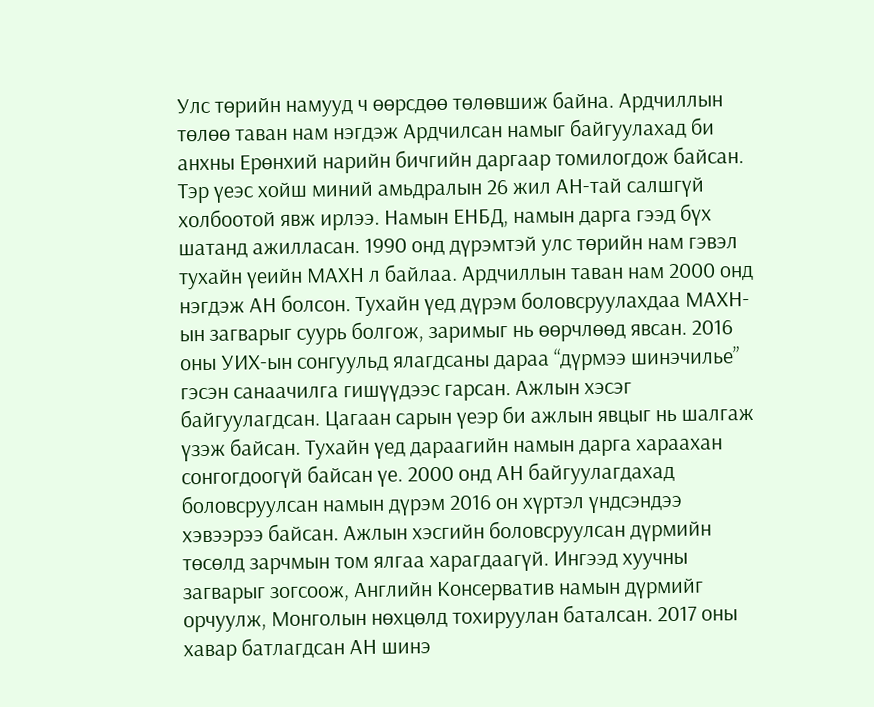Улс төрийн намууд ч өөрсдөө төлөвшиж байна. Ардчиллын төлөө таван нам нэгдэж Ардчилсан намыг байгуулахад би анхны Ерөнхий нарийн бичгийн даргаар томилогдож байсан. Тэр үеэс хойш миний амьдралын 26 жил АН-тай салшгүй холбоотой явж ирлээ. Намын ЕНБД, намын дарга гээд бүх шатанд ажилласан. 1990 онд дүрэмтэй улс төрийн нам гэвэл тухайн үеийн МАХН л байлаа. Ардчиллын таван нам 2000 онд нэгдэж АН болсон. Тухайн үед дүрэм боловсруулахдаа МАХН-ын загварыг суурь болгож, заримыг нь өөрчлөөд явсан. 2016 оны УИХ-ын сонгуульд ялагдсаны дараа “дүрмээ шинэчилье” гэсэн санаачилга гишүүдээс гарсан. Ажлын хэсэг байгуулагдсан. Цагаан сарын үеэр би ажлын явцыг нь шалгаж үзэж байсан. Тухайн үед дараагийн намын дарга хараахан сонгогдоогүй байсан үе. 2000 онд АН байгуулагдахад боловсруулсан намын дүрэм 2016 он хүртэл үндсэндээ хэвээрээ байсан. Ажлын хэсгийн боловсруулсан дүрмийн төсөлд зарчмын том ялгаа харагдаагүй. Ингээд хуучны загварыг зогсоож, Английн Консерватив намын дүрмийг орчуулж, Монголын нөхцөлд тохируулан баталсан. 2017 оны хавар батлагдсан АН шинэ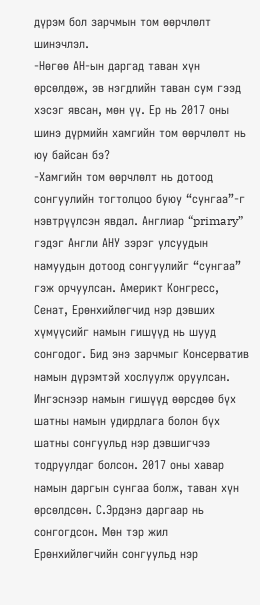дүрэм бол зарчмын том өөрчлөлт шинэчлэл.
-Нөгөө АН-ын даргад таван хүн өрсөлдөж, эв нэгдлийн таван сум гээд хэсэг явсан, мөн үү. Ер нь 2017 оны шинэ дүрмийн хамгийн том өөрчлөлт нь юу байсан бэ?
-Хамгийн том өөрчлөлт нь дотоод сонгуулийн тогтолцоо буюу “сунгаа”-г нэвтрүүлсэн явдал. Англиар “primary” гэдэг Англи АНУ зэрэг улсуудын намуудын дотоод сонгуулийг “сунгаа” гэж орчуулсан. Америкт Конгресс, Сенат, Ерөнхийлөгчид нэр дэвших хүмүүсийг намын гишүүд нь шууд сонгодог. Бид энэ зарчмыг Консерватив намын дүрэмтэй хослуулж оруулсан. Ингэснээр намын гишүүд өөрсдөө бүх шатны намын удирдлага болон бүх шатны сонгуульд нэр дэвшигчээ тодруулдаг болсон. 2017 оны хавар намын даргын сунгаа болж, таван хүн өрсөлдсөн. С.Эрдэнэ даргаар нь сонгогдсон. Мөн тэр жил Ерөнхийлөгчийн сонгуульд нэр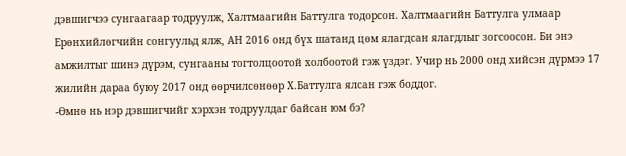дэвшигчээ сунгаагаар тодруулж, Халтмаагийн Баттулга тодорсон. Халтмаагийн Баттулга улмаар Ерөнхийлөгчийн сонгуульд ялж, АН 2016 онд бүх шатанд цөм ялагдсан ялагдлыг зогсоосон. Би энэ амжилтыг шинэ дүрэм, сунгааны тогтолцоотой холбоотой гэж үздэг. Учир нь 2000 онд хийсэн дүрмээ 17 жилийн дараа буюу 2017 онд өөрчилсөнөөр Х.Баттулга ялсан гэж боддог.
-Өмнө нь нэр дэвшигчийг хэрхэн тодруулдаг байсан юм бэ?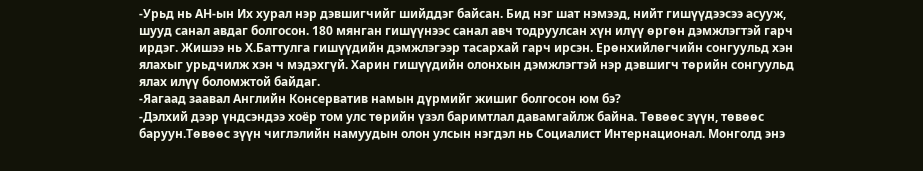-Урьд нь АН-ын Их хурал нэр дэвшигчийг шийддэг байсан. Бид нэг шат нэмээд, нийт гишүүдээсээ асууж, шууд санал авдаг болгосон. 180 мянган гишүүнээс санал авч тодруулсан хүн илүү өргөн дэмжлэгтэй гарч ирдэг. Жишээ нь Х.Баттулга гишүүдийн дэмжлэгээр тасархай гарч ирсэн. Ерөнхийлөгчийн сонгуульд хэн ялахыг урьдчилж хэн ч мэдэхгүй. Харин гишүүдийн олонхын дэмжлэгтэй нэр дэвшигч төрийн сонгуульд ялах илүү боломжтой байдаг.
-Яагаад заавал Английн Консерватив намын дүрмийг жишиг болгосон юм бэ?
-Дэлхий дээр үндсэндээ хоёр том улс төрийн үзэл баримтлал давамгайлж байна. Төвөөс зүүн, төвөөс баруун.Төвөөс зүүн чиглэлийн намуудын олон улсын нэгдэл нь Социалист Интернационал. Монголд энэ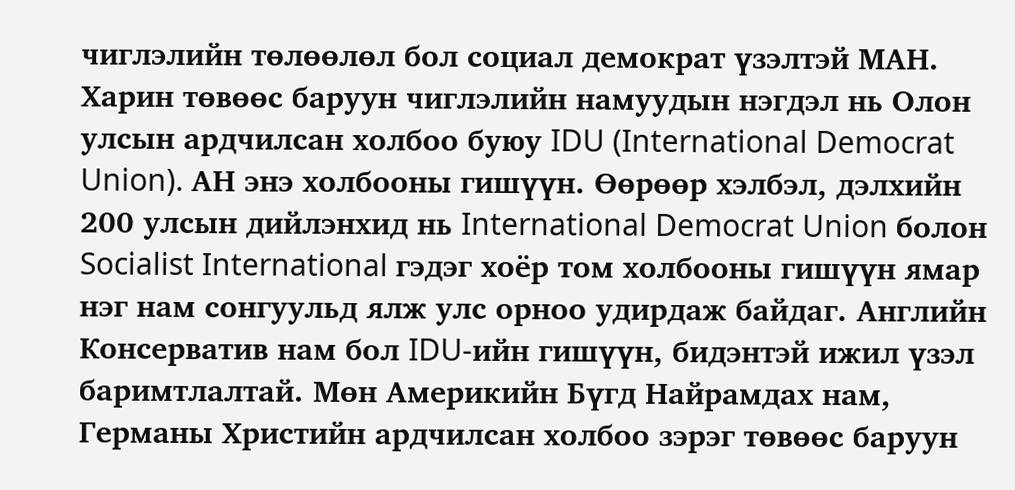чиглэлийн төлөөлөл бол социал демократ үзэлтэй МАН. Харин төвөөс баруун чиглэлийн намуудын нэгдэл нь Олон улсын ардчилсан холбоо буюу IDU (International Democrat Union). АН энэ холбооны гишүүн. Өөрөөр хэлбэл, дэлхийн 200 улсын дийлэнхид нь International Democrat Union болон Socialist International гэдэг хоёр том холбооны гишүүн ямар нэг нам сонгуульд ялж улс орноо удирдаж байдаг. Английн Консерватив нам бол IDU-ийн гишүүн, бидэнтэй ижил үзэл баримтлалтай. Мөн Америкийн Бүгд Найрамдах нам, Германы Христийн ардчилсан холбоо зэрэг төвөөс баруун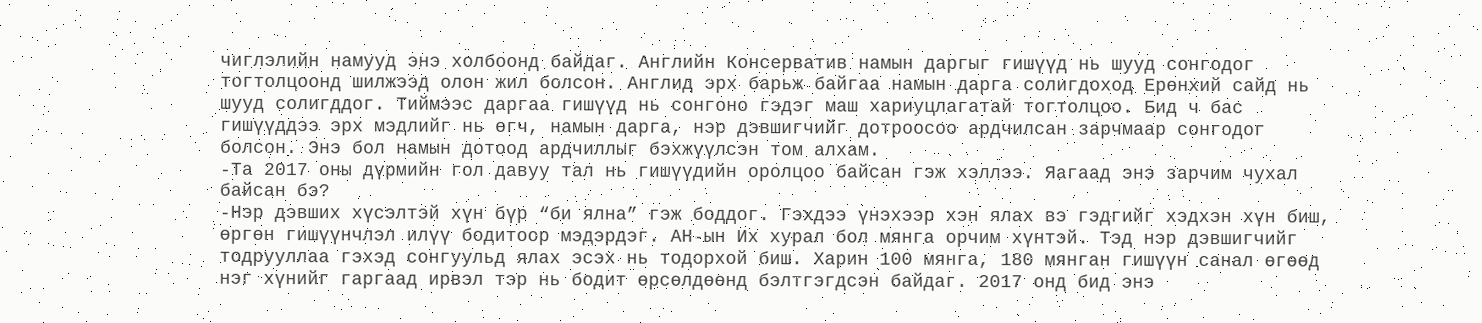чиглэлийн намууд энэ холбоонд байдаг. Английн Консерватив намын даргыг гишүүд нь шууд сонгодог тогтолцоонд шилжээд олон жил болсон. Англид эрх барьж байгаа намын дарга солигдоход Ерөнхий сайд нь шууд солигддог. Тиймээс даргаа гишүүд нь сонгоно гэдэг маш хариуцлагатай тогтолцоо. Бид ч бас гишүүддээ эрх мэдлийг нь өгч, намын дарга, нэр дэвшигчийг дотроосоо ардчилсан зарчмаар сонгодог болсон. Энэ бол намын дотоод ардчиллыг бэхжүүлсэн том алхам.
-Та 2017 оны дүрмийн гол давуу тал нь гишүүдийн оролцоо байсан гэж хэллээ. Яагаад энэ зарчим чухал байсан бэ?
-Нэр дэвших хүсэлтэй хүн бүр “би ялна” гэж боддог. Гэхдээ үнэхээр хэн ялах вэ гэдгийг хэдхэн хүн биш, өргөн гишүүнчлэл илүү бодитоор мэдэрдэг. АН-ын Их хурал бол мянга орчим хүнтэй. Тэд нэр дэвшигчийг тодрууллаа гэхэд сонгуульд ялах эсэх нь тодорхой биш. Харин 100 мянга, 180 мянган гишүүн санал өгөөд нэг хүнийг гаргаад ирвэл тэр нь бодит өрсөлдөөнд бэлтгэгдсэн байдаг. 2017 онд бид энэ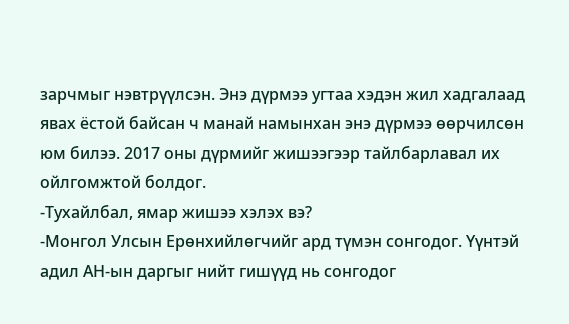зарчмыг нэвтрүүлсэн. Энэ дүрмээ угтаа хэдэн жил хадгалаад явах ёстой байсан ч манай намынхан энэ дүрмээ өөрчилсөн юм билээ. 2017 оны дүрмийг жишээгээр тайлбарлавал их ойлгомжтой болдог.
-Тухайлбал, ямар жишээ хэлэх вэ?
-Монгол Улсын Ерөнхийлөгчийг ард түмэн сонгодог. Үүнтэй адил АН-ын даргыг нийт гишүүд нь сонгодог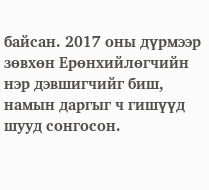байсан. 2017 оны дүрмээр зөвхөн Ерөнхийлөгчийн нэр дэвшигчийг биш, намын даргыг ч гишүүд шууд сонгосон.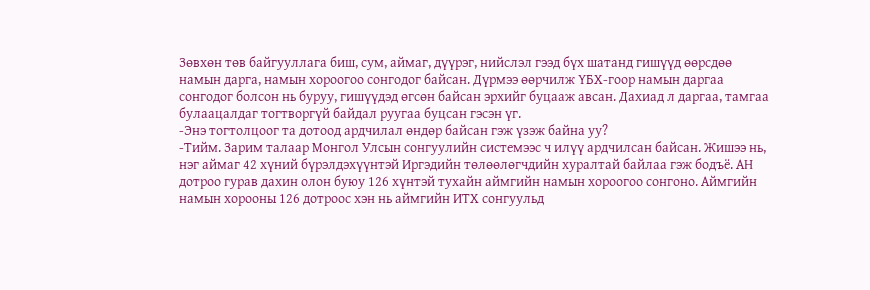Зөвхөн төв байгууллага биш, сум, аймаг, дүүрэг, нийслэл гээд бүх шатанд гишүүд өөрсдөө намын дарга, намын хороогоо сонгодог байсан. Дүрмээ өөрчилж ҮБХ-гоор намын даргаа сонгодог болсон нь буруу, гишүүдэд өгсөн байсан эрхийг буцааж авсан. Дахиад л даргаа, тамгаа булаацалдаг тогтворгүй байдал руугаа буцсан гэсэн үг.
-Энэ тогтолцоог та дотоод ардчилал өндөр байсан гэж үзэж байна уу?
-Тийм. Зарим талаар Монгол Улсын сонгуулийн системээс ч илүү ардчилсан байсан. Жишээ нь, нэг аймаг 42 хүний бүрэлдэхүүнтэй Иргэдийн төлөөлөгчдийн хуралтай байлаа гэж бодъё. АН дотроо гурав дахин олон буюу 126 хүнтэй тухайн аймгийн намын хороогоо сонгоно. Аймгийн намын хорооны 126 дотроос хэн нь аймгийн ИТХ сонгуульд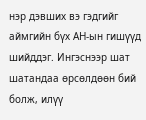нэр дэвших вэ гэдгийг аймгийн бүх АН-ын гишүүд шийддэг. Ингэснээр шат шатандаа өрсөлдөөн бий болж, илүү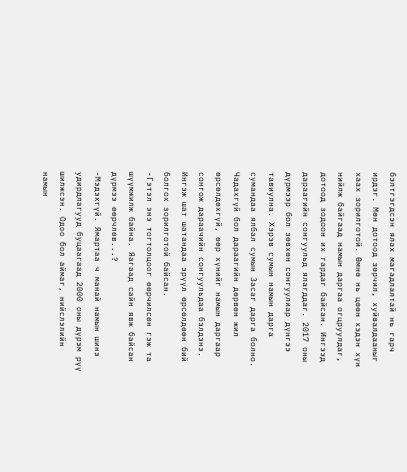бэлтгэгдсэн ялах магадлалтай нь гарч ирдэг. Мөн дотоод зөрчил, хуйвалдааныг хаах зорилготой. Өмнө нь цөөн хэдэн хүн нийлж байгаад намын даргаа огцруулдаг, дотоод зодоон их гардаг байсан. Ингээд дараагийн сонгуульд ялагддаг. 2017 оны дүрмээр бол зөвхөн сонгуулиар дүнгээ тавиулна. Хэрэв сумын намын дарга сумандаа ялбал сумын Засаг дарга болно. Чадахгүй бол дараагийн дөрвөн жил өрсөлдөхгүй, өөр хүнийг намын даргаар сонгож дараачийн сонгуульдаа бэлдэнэ. Ингэж шат шатандаа эрүүл өрсөлдөөн бий болгох зорилготой байсан.
-Гэтэл энэ тогтолцоог өөрчилсөн гэж та шүүмжилж байна. Яагаад сайн явж байсан дүрмээ өөрчлөв...?
-Мэдэхгүй. Ямартаа ч манай намын шинэ удирдлагууд буцаагаад 2000 оны дүрэм рүү шилжсэн. Одоо бол аймаг, нийслэлийн намын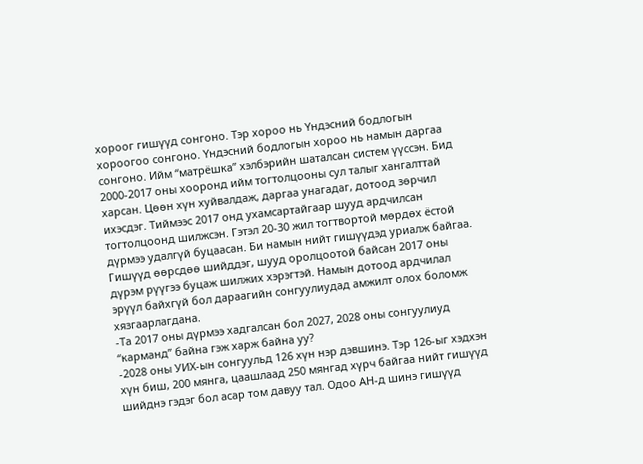хороог гишүүд сонгоно. Тэр хороо нь Үндэсний бодлогын хороогоо сонгоно. Үндэсний бодлогын хороо нь намын даргаа сонгоно. Ийм “матрёшка” хэлбэрийн шаталсан систем үүссэн. Бид 2000-2017 оны хооронд ийм тогтолцооны сул талыг хангалттай харсан. Цөөн хүн хуйвалдаж, даргаа унагадаг, дотоод зөрчил ихэсдэг. Тиймээс 2017 онд ухамсартайгаар шууд ардчилсан тогтолцоонд шилжсэн. Гэтэл 20-30 жил тогтвортой мөрдөх ёстой дүрмээ удалгүй буцаасан. Би намын нийт гишүүдэд уриалж байгаа. Гишүүд өөрсдөө шийддэг, шууд оролцоотой байсан 2017 оны дүрэм рүүгээ буцаж шилжих хэрэгтэй. Намын дотоод ардчилал эрүүл байхгүй бол дараагийн сонгуулиудад амжилт олох боломж хязгаарлагдана.
-Та 2017 оны дүрмээ хадгалсан бол 2027, 2028 оны сонгуулиуд “карманд” байна гэж харж байна уу?
-2028 оны УИХ-ын сонгуульд 126 хүн нэр дэвшинэ. Тэр 126-ыг хэдхэн хүн биш, 200 мянга, цаашлаад 250 мянгад хүрч байгаа нийт гишүүд шийднэ гэдэг бол асар том давуу тал. Одоо АН-д шинэ гишүүд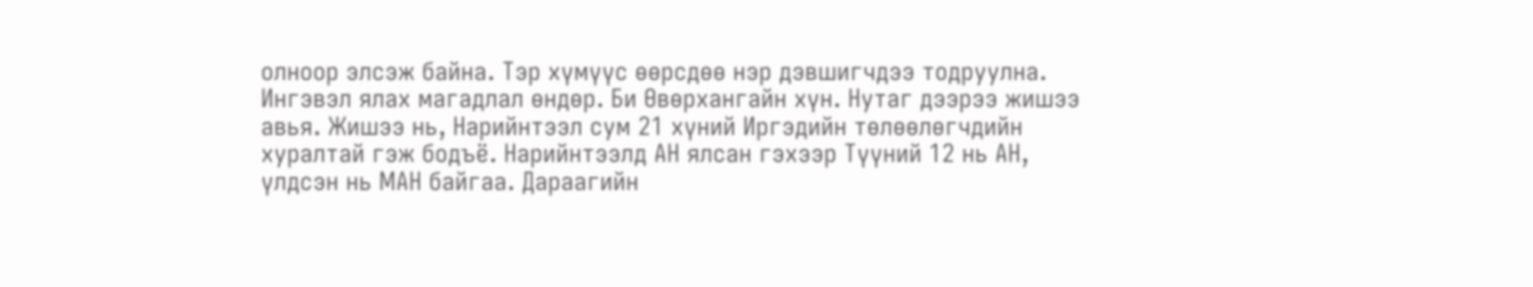олноор элсэж байна. Тэр хүмүүс өөрсдөө нэр дэвшигчдээ тодруулна. Ингэвэл ялах магадлал өндөр. Би Өвөрхангайн хүн. Нутаг дээрээ жишээ авья. Жишээ нь, Нарийнтээл сум 21 хүний Иргэдийн төлөөлөгчдийн хуралтай гэж бодъё. Нарийнтээлд АН ялсан гэхээр Түүний 12 нь АН, үлдсэн нь МАН байгаа. Дараагийн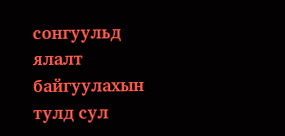сонгуульд ялалт байгуулахын тулд сул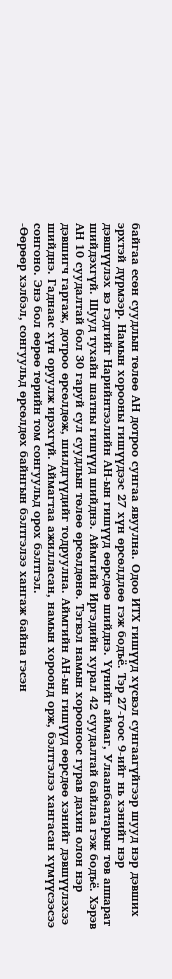байгаа есөн суудлын төлөө АН дотроо сунгаа явуулна. Одоо ИТХ гишүүд хүсвэл сунгаагүйгээр шууд нэр дэвших эрхтэй дүрмээр. Намын хорооны гишүүдээс 27 хүн өрсөлдлөө гэж бодъё. Тэр 27-гоос 9-ийг нь хэнийг нэр дэвшүүлэх вэ гэдгийг Нарийнтээлийн АН-ын гишүүд өөрсдөө шийднэ. Үүнийг аймаг, Улаанбаатарын төв аппарат шийдэхгүй. Шууд тухайн шатны гишүүд шийднэ. Аймгийн Иргэдийн хурал 42 суудалтай байлаа гэж бодъё. Хэрэв АН 10 суудалтай бол 30 гаруй сул суудлын төлөө өрсөлдөнө. Тэгвэл намын хорооноос гурав дахин олон нэр дэвшигч гаргаж, дотроо өрсөлдөж, шилдгүүдийг тодруулна. Аймгийн АН-ын гишүүд өөрсдөө хэнийг дэвшүүлэхээ шийднэ. Гаднаас хүн оруулж ирэхгүй. Аймагтаа ажилласан, намын хороонд орж, бэлтгэлээ хангасан хүмүүсээсээ сонгоно. Энэ бол өөрөө төрийн том сонгуульд орох бэлтгэл.
-Өөрөөр хэлбэл, сонгуульд өрсөлдөх байнгын бэлтгэлээ хангаж байна гэсэн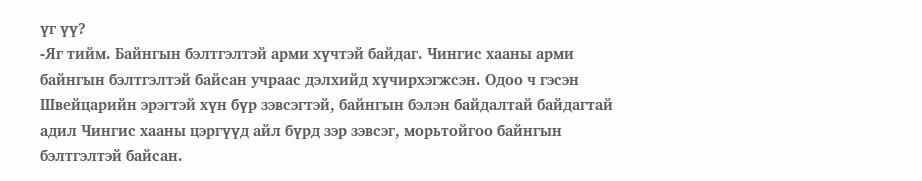үг үү?
-Яг тийм. Байнгын бэлтгэлтэй арми хүчтэй байдаг. Чингис хааны арми байнгын бэлтгэлтэй байсан учраас дэлхийд хүчирхэгжсэн. Одоо ч гэсэн Швейцарийн эрэгтэй хүн бүр зэвсэгтэй, байнгын бэлэн байдалтай байдагтай адил Чингис хааны цэргүүд айл бүрд зэр зэвсэг, морьтойгоо байнгын бэлтгэлтэй байсан.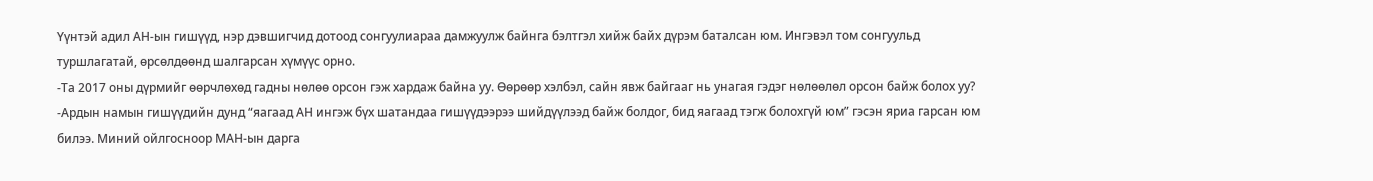Үүнтэй адил АН-ын гишүүд, нэр дэвшигчид дотоод сонгуулиараа дамжуулж байнга бэлтгэл хийж байх дүрэм баталсан юм. Ингэвэл том сонгуульд туршлагатай, өрсөлдөөнд шалгарсан хүмүүс орно.
-Та 2017 оны дүрмийг өөрчлөхөд гадны нөлөө орсон гэж хардаж байна уу. Өөрөөр хэлбэл, сайн явж байгааг нь унагая гэдэг нөлөөлөл орсон байж болох уу?
-Ардын намын гишүүдийн дунд “яагаад АН ингэж бүх шатандаа гишүүдээрээ шийдүүлээд байж болдог, бид яагаад тэгж болохгүй юм” гэсэн яриа гарсан юм билээ. Миний ойлгосноор МАН-ын дарга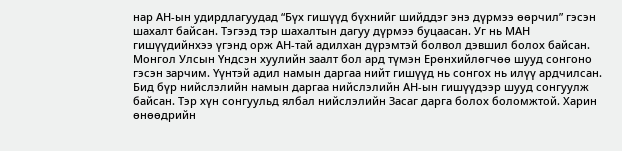нар АН-ын удирдлагуудад “Бүх гишүүд бүхнийг шийддэг энэ дүрмээ өөрчил” гэсэн шахалт байсан. Тэгээд тэр шахалтын дагуу дүрмээ буцаасан. Уг нь МАН гишүүдийнхээ үгэнд орж АН-тай адилхан дүрэмтэй болвол дэвшил болох байсан. Монгол Улсын Үндсэн хуулийн заалт бол ард түмэн Ерөнхийлөгчөө шууд сонгоно гэсэн зарчим. Үүнтэй адил намын даргаа нийт гишүүд нь сонгох нь илүү ардчилсан. Бид бүр нийслэлийн намын даргаа нийслэлийн АН-ын гишүүдээр шууд сонгуулж байсан. Тэр хүн сонгуульд ялбал нийслэлийн Засаг дарга болох боломжтой. Харин өнөөдрийн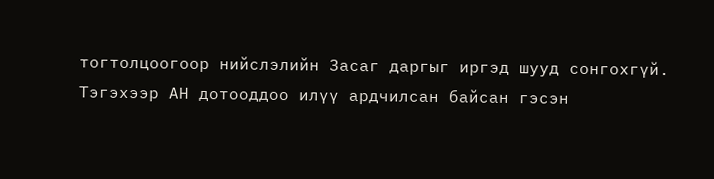тогтолцоогоор нийслэлийн Засаг даргыг иргэд шууд сонгохгүй. Тэгэхээр АН дотооддоо илүү ардчилсан байсан гэсэн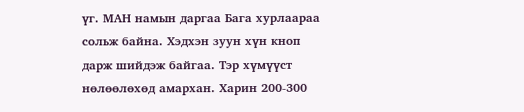үг. МАН намын даргаа Бага хурлаараа сольж байна. Хэдхэн зуун хүн кноп дарж шийдэж байгаа. Тэр хүмүүст нөлөөлөхөд амархан. Харин 200-300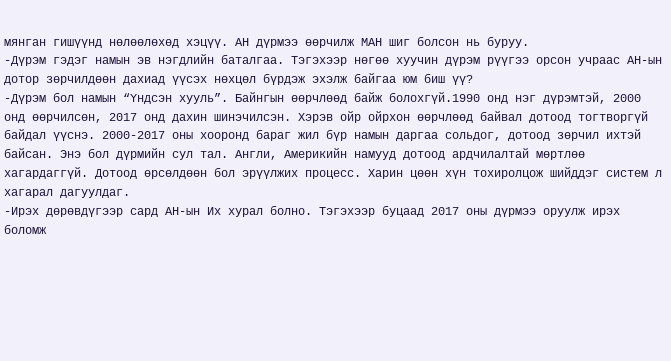мянган гишүүнд нөлөөлөхөд хэцүү. АН дүрмээ өөрчилж МАН шиг болсон нь буруу.
-Дүрэм гэдэг намын эв нэгдлийн баталгаа. Тэгэхээр нөгөө хуучин дүрэм рүүгээ орсон учраас АН-ын дотор зөрчилдөөн дахиад үүсэх нөхцөл бүрдэж эхэлж байгаа юм биш үү?
-Дүрэм бол намын “Үндсэн хууль”. Байнгын өөрчлөөд байж болохгүй.1990 онд нэг дүрэмтэй, 2000 онд өөрчилсөн, 2017 онд дахин шинэчилсэн. Хэрэв ойр ойрхон өөрчлөөд байвал дотоод тогтворгүй байдал үүснэ. 2000-2017 оны хооронд бараг жил бүр намын даргаа сольдог, дотоод зөрчил ихтэй байсан. Энэ бол дүрмийн сул тал. Англи, Америкийн намууд дотоод ардчилалтай мөртлөө хагардаггүй. Дотоод өрсөлдөөн бол эрүүлжих процесс. Харин цөөн хүн тохиролцож шийддэг систем л хагарал дагуулдаг.
-Ирэх дөрөвдүгээр сард АН-ын Их хурал болно. Тэгэхээр буцаад 2017 оны дүрмээ оруулж ирэх боломж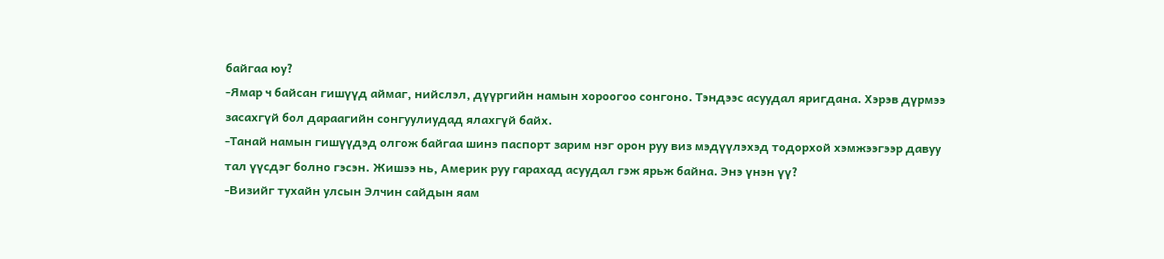байгаа юу?
-Ямар ч байсан гишүүд аймаг, нийслэл, дүүргийн намын хороогоо сонгоно. Тэндээс асуудал яригдана. Хэрэв дүрмээ засахгүй бол дараагийн сонгуулиудад ялахгүй байх.
-Танай намын гишүүдэд олгож байгаа шинэ паспорт зарим нэг орон руу виз мэдүүлэхэд тодорхой хэмжээгээр давуу тал үүсдэг болно гэсэн. Жишээ нь, Америк руу гарахад асуудал гэж ярьж байна. Энэ үнэн үү?
-Визийг тухайн улсын Элчин сайдын яам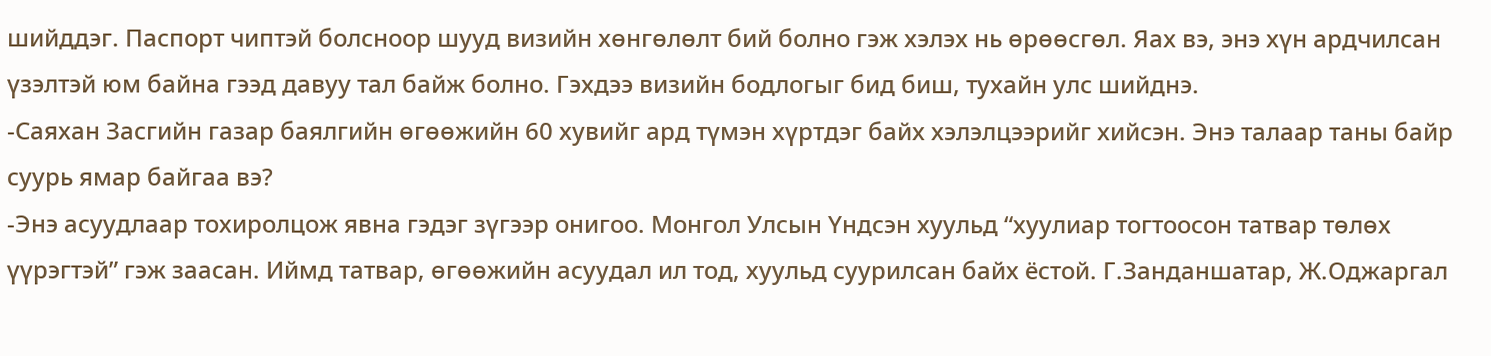шийддэг. Паспорт чиптэй болсноор шууд визийн хөнгөлөлт бий болно гэж хэлэх нь өрөөсгөл. Яах вэ, энэ хүн ардчилсан үзэлтэй юм байна гээд давуу тал байж болно. Гэхдээ визийн бодлогыг бид биш, тухайн улс шийднэ.
-Саяхан Засгийн газар баялгийн өгөөжийн 60 хувийг ард түмэн хүртдэг байх хэлэлцээрийг хийсэн. Энэ талаар таны байр суурь ямар байгаа вэ?
-Энэ асуудлаар тохиролцож явна гэдэг зүгээр онигоо. Монгол Улсын Үндсэн хуульд “хуулиар тогтоосон татвар төлөх үүрэгтэй” гэж заасан. Иймд татвар, өгөөжийн асуудал ил тод, хуульд суурилсан байх ёстой. Г.Занданшатар, Ж.Оджаргал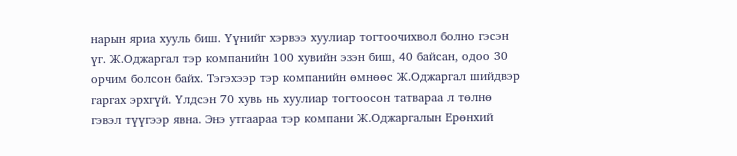нарын яриа хууль биш. Үүнийг хэрвээ хуулиар тогтоочихвол болно гэсэн үг. Ж.Оджаргал тэр компанийн 100 хувийн эзэн биш, 40 байсан, одоо 30 орчим болсон байх. Тэгэхээр тэр компанийн өмнөөс Ж.Оджаргал шийдвэр гаргах эрхгүй. Үлдсэн 70 хувь нь хуулиар тогтоосон татвараа л төлнө гэвэл түүгээр явна. Энэ утгаараа тэр компани Ж.Оджаргалын Ерөнхий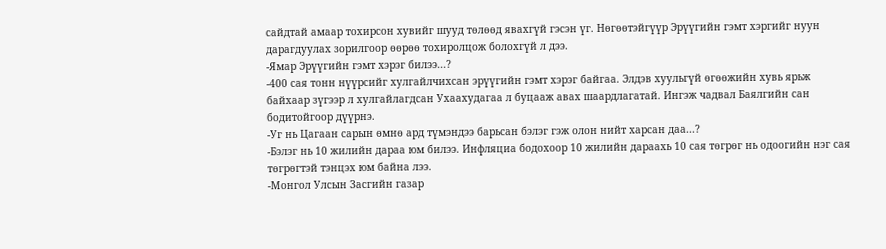сайдтай амаар тохирсон хувийг шууд төлөөд явахгүй гэсэн үг. Нөгөөтэйгүүр Эрүүгийн гэмт хэргийг нуун дарагдуулах зорилгоор өөрөө тохиролцож болохгүй л дээ.
-Ямар Эрүүгийн гэмт хэрэг билээ...?
-400 сая тонн нүүрсийг хулгайлчихсан эрүүгийн гэмт хэрэг байгаа. Элдэв хуульгүй өгөөжийн хувь ярьж байхаар зүгээр л хулгайлагдсан Ухаахудагаа л буцааж авах шаардлагатай. Ингэж чадвал Баялгийн сан бодитойгоор дүүрнэ.
-Уг нь Цагаан сарын өмнө ард түмэндээ барьсан бэлэг гэж олон нийт харсан даа...?
-Бэлэг нь 10 жилийн дараа юм билээ. Инфляциа бодохоор 10 жилийн дараахь 10 сая төгрөг нь одоогийн нэг сая төгрөгтэй тэнцэх юм байна лээ.
-Монгол Улсын Засгийн газар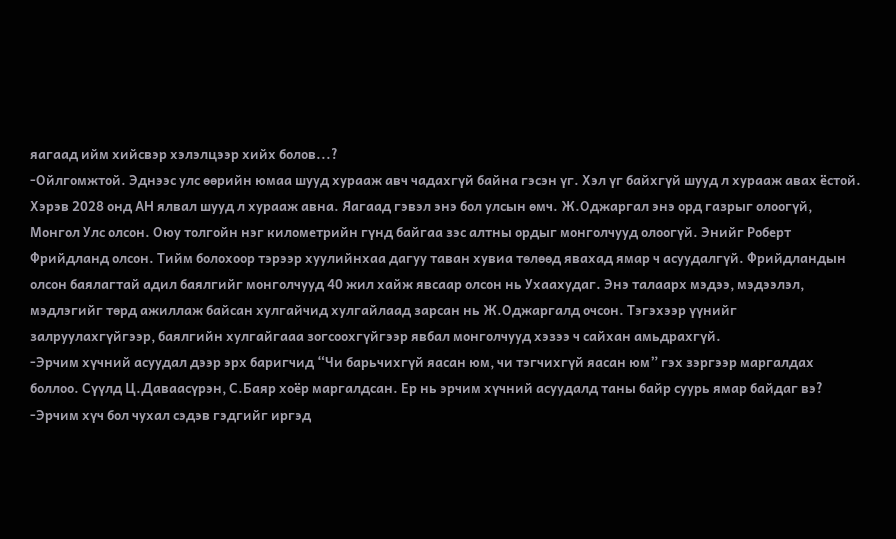яагаад ийм хийсвэр хэлэлцээр хийх болов...?
-Ойлгомжтой. Эднээс улс өөрийн юмаа шууд хурааж авч чадахгүй байна гэсэн үг. Хэл үг байхгүй шууд л хурааж авах ёстой. Хэрэв 2028 онд АН ялвал шууд л хурааж авна. Яагаад гэвэл энэ бол улсын өмч. Ж.Оджаргал энэ орд газрыг олоогүй, Монгол Улс олсон. Оюу толгойн нэг километрийн гүнд байгаа зэс алтны ордыг монголчууд олоогүй. Энийг Роберт Фрийдланд олсон. Тийм болохоор тэрээр хуулийнхаа дагуу таван хувиа төлөөд явахад ямар ч асуудалгүй. Фрийдландын олсон баялагтай адил баялгийг монголчууд 40 жил хайж явсаар олсон нь Ухаахудаг. Энэ талаарх мэдээ, мэдээлэл, мэдлэгийг төрд ажиллаж байсан хулгайчид хулгайлаад зарсан нь Ж.Оджаргалд очсон. Тэгэхээр үүнийг залруулахгүйгээр, баялгийн хулгайгааа зогсоохгүйгээр явбал монголчууд хэзээ ч сайхан амьдрахгүй.
-Эрчим хүчний асуудал дээр эрх баригчид “Чи барьчихгүй яасан юм, чи тэгчихгүй яасан юм” гэх зэргээр маргалдах боллоо. Сүүлд Ц.Даваасүрэн, С.Баяр хоёр маргалдсан. Ер нь эрчим хүчний асуудалд таны байр суурь ямар байдаг вэ?
-Эрчим хүч бол чухал сэдэв гэдгийг иргэд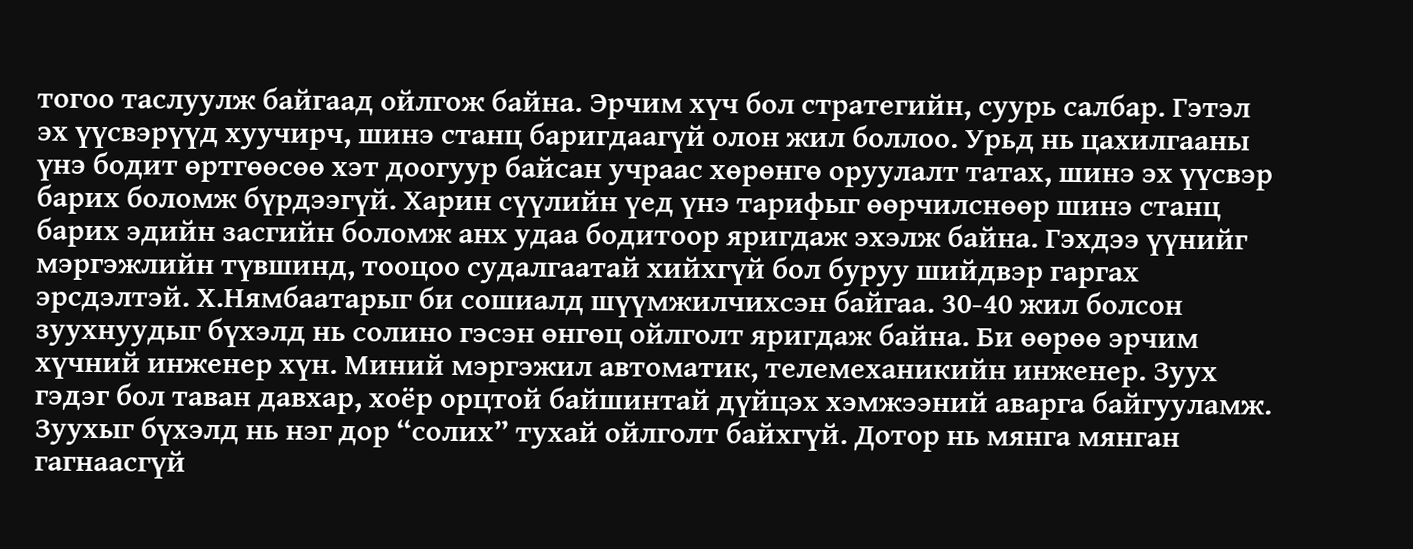тогоо таслуулж байгаад ойлгож байна. Эрчим хүч бол стратегийн, суурь салбар. Гэтэл эх үүсвэрүүд хуучирч, шинэ станц баригдаагүй олон жил боллоо. Урьд нь цахилгааны үнэ бодит өртгөөсөө хэт доогуур байсан учраас хөрөнгө оруулалт татах, шинэ эх үүсвэр барих боломж бүрдээгүй. Харин сүүлийн үед үнэ тарифыг өөрчилснөөр шинэ станц барих эдийн засгийн боломж анх удаа бодитоор яригдаж эхэлж байна. Гэхдээ үүнийг мэргэжлийн түвшинд, тооцоо судалгаатай хийхгүй бол буруу шийдвэр гаргах эрсдэлтэй. Х.Нямбаатарыг би сошиалд шүүмжилчихсэн байгаа. 30-40 жил болсон зуухнуудыг бүхэлд нь солино гэсэн өнгөц ойлголт яригдаж байна. Би өөрөө эрчим хүчний инженер хүн. Миний мэргэжил автоматик, телемеханикийн инженер. Зуух гэдэг бол таван давхар, хоёр орцтой байшинтай дүйцэх хэмжээний аварга байгууламж. Зуухыг бүхэлд нь нэг дор “солих” тухай ойлголт байхгүй. Дотор нь мянга мянган гагнаасгүй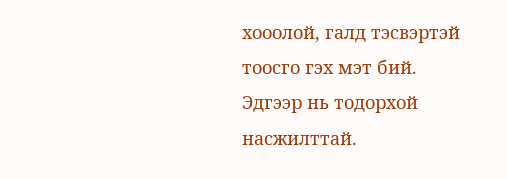хооолой, галд тэсвэртэй тоосго гэх мэт бий. Эдгээр нь тодорхой насжилттай.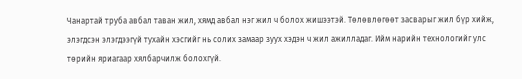Чанартай труба авбал таван жил, хямд авбал нэг жил ч болох жишээтэй. Төлөвлөгөөт засварыг жил бүр хийж, элэгдсэн элэгдээгүй тухайн хэсгийг нь солих замаар зуух хэдэн ч жил ажилладаг. Ийм нарийн технологийг улс төрийн яриагаар хялбарчилж болохгүй.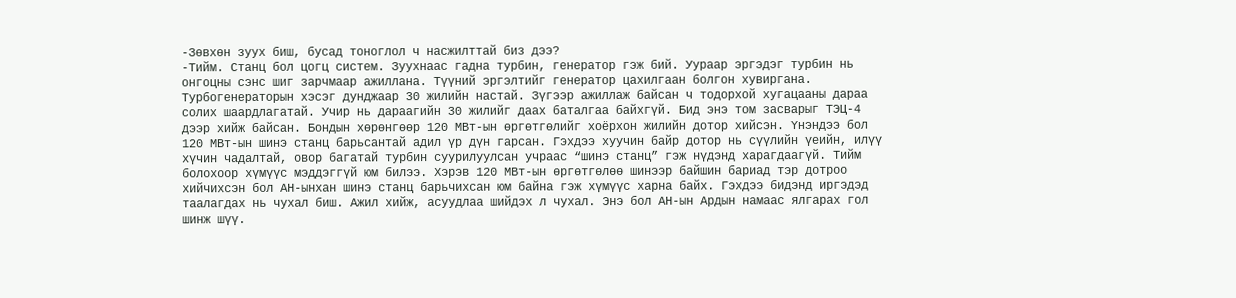-Зөвхөн зуух биш, бусад тоноглол ч насжилттай биз дээ?
-Тийм. Станц бол цогц систем. Зуухнаас гадна турбин, генератор гэж бий. Уураар эргэдэг турбин нь онгоцны сэнс шиг зарчмаар ажиллана. Түүний эргэлтийг генератор цахилгаан болгон хувиргана. Турбогенераторын хэсэг дунджаар 30 жилийн настай. Зүгээр ажиллаж байсан ч тодорхой хугацааны дараа солих шаардлагатай. Учир нь дараагийн 30 жилийг даах баталгаа байхгүй. Бид энэ том засварыг ТЭЦ-4 дээр хийж байсан. Бондын хөрөнгөөр 120 МВт-ын өргөтгөлийг хоёрхон жилийн дотор хийсэн. Үнэндээ бол 120 МВт-ын шинэ станц барьсантай адил үр дүн гарсан. Гэхдээ хуучин байр дотор нь сүүлийн үеийн, илүү хүчин чадалтай, овор багатай турбин суурилуулсан учраас “шинэ станц” гэж нүдэнд харагдаагүй. Тийм болохоор хүмүүс мэддэггүй юм билээ. Хэрэв 120 МВт-ын өргөтгөлөө шинээр байшин бариад тэр дотроо хийчихсэн бол АН-ынхан шинэ станц барьчихсан юм байна гэж хүмүүс харна байх. Гэхдээ бидэнд иргэдэд таалагдах нь чухал биш. Ажил хийж, асуудлаа шийдэх л чухал. Энэ бол АН-ын Ардын намаас ялгарах гол шинж шүү.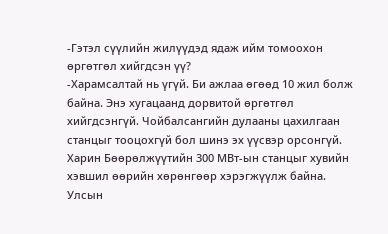-Гэтэл сүүлийн жилүүдэд ядаж ийм томоохон өргөтгөл хийгдсэн үү?
-Харамсалтай нь үгүй. Би ажлаа өгөөд 10 жил болж байна. Энэ хугацаанд дорвитой өргөтгөл хийгдсэнгүй. Чойбалсангийн дулааны цахилгаан станцыг тооцохгүй бол шинэ эх үүсвэр орсонгүй. Харин Бөөрөлжүүтийн 300 МВт-ын станцыг хувийн хэвшил өөрийн хөрөнгөөр хэрэгжүүлж байна. Улсын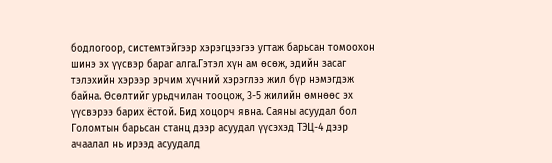бодлогоор, системтэйгээр хэрэгцээгээ угтаж барьсан томоохон шинэ эх үүсвэр бараг алга.Гэтэл хүн ам өсөж, эдийн засаг тэлэхийн хэрээр эрчим хүчний хэрэглээ жил бүр нэмэгдэж байна. Өсөлтийг урьдчилан тооцож, 3-5 жилийн өмнөөс эх үүсвэрээ барих ёстой. Бид хоцорч явна. Саяны асуудал бол Голомтын барьсан станц дээр асуудал үүсэхэд ТЭЦ-4 дээр ачаалал нь ирээд асуудалд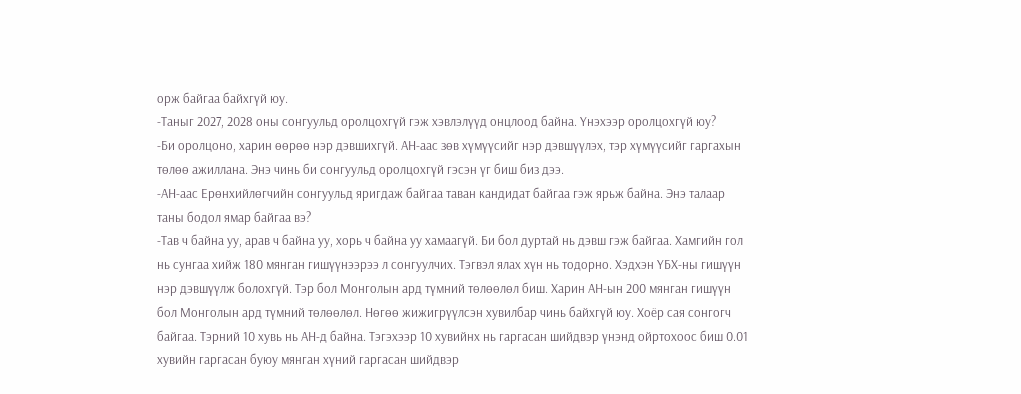орж байгаа байхгүй юу.
-Таныг 2027, 2028 оны сонгуульд оролцохгүй гэж хэвлэлүүд онцлоод байна. Үнэхээр оролцохгүй юу?
-Би оролцоно, харин өөрөө нэр дэвшихгүй. АН-аас зөв хүмүүсийг нэр дэвшүүлэх, тэр хүмүүсийг гаргахын төлөө ажиллана. Энэ чинь би сонгуульд оролцохгүй гэсэн үг биш биз дээ.
-АН-аас Ерөнхийлөгчийн сонгуульд яригдаж байгаа таван кандидат байгаа гэж ярьж байна. Энэ талаар таны бодол ямар байгаа вэ?
-Тав ч байна уу, арав ч байна уу, хорь ч байна уу хамаагүй. Би бол дуртай нь дэвш гэж байгаа. Хамгийн гол нь сунгаа хийж 180 мянган гишүүнээрээ л сонгуулчих. Тэгвэл ялах хүн нь тодорно. Хэдхэн ҮБХ-ны гишүүн нэр дэвшүүлж болохгүй. Тэр бол Монголын ард түмний төлөөлөл биш. Харин АН-ын 200 мянган гишүүн бол Монголын ард түмний төлөөлөл. Нөгөө жижигрүүлсэн хувилбар чинь байхгүй юу. Хоёр сая сонгогч байгаа. Тэрний 10 хувь нь АН-д байна. Тэгэхээр 10 хувийнх нь гаргасан шийдвэр үнэнд ойртохоос биш 0.01 хувийн гаргасан буюу мянган хүний гаргасан шийдвэр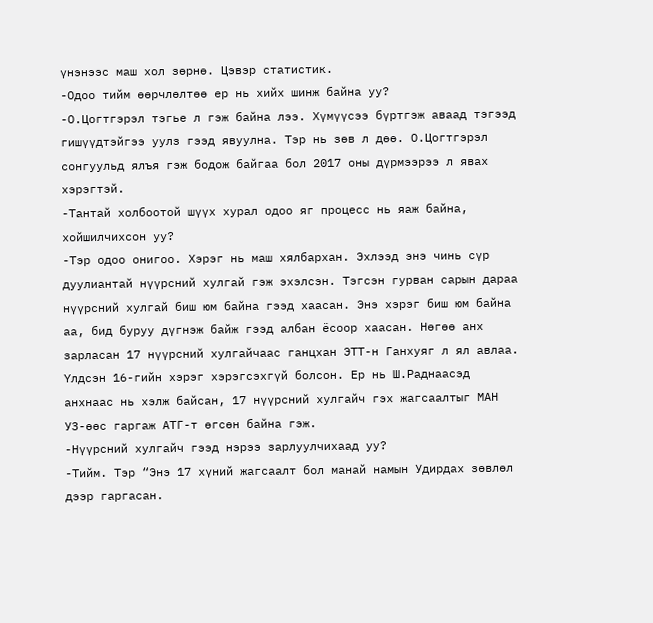үнэнээс маш хол зөрнө. Цэвэр статистик.
-Одоо тийм өөрчлөлтөө ер нь хийх шинж байна уу?
-О.Цогтгэрэл тэгье л гэж байна лээ. Хүмүүсээ бүртгэж аваад тэгээд гишүүдтэйгээ уулз гээд явуулна. Тэр нь зөв л дөө. О.Цогтгэрэл сонгуульд ялъя гэж бодож байгаа бол 2017 оны дүрмээрээ л явах хэрэгтэй.
-Тантай холбоотой шүүх хурал одоо яг процесс нь яаж байна, хойшилчихсон уу?
-Тэр одоо онигоо. Хэрэг нь маш хялбархан. Эхлээд энэ чинь сүр дуулиантай нүүрсний хулгай гэж эхэлсэн. Тэгсэн гурван сарын дараа нүүрсний хулгай биш юм байна гээд хаасан. Энэ хэрэг биш юм байна аа, бид буруу дүгнэж байж гээд албан ёсоор хаасан. Нөгөө анх зарласан 17 нүүрсний хулгайчаас ганцхан ЭТТ-н Ганхуяг л ял авлаа. Үлдсэн 16-гийн хэрэг хэрэгсэхгүй болсон. Ер нь Ш.Раднаасэд анхнаас нь хэлж байсан, 17 нүүрсний хулгайч гэх жагсаалтыг МАН УЗ-өөс гаргаж АТГ-т өгсөн байна гэж.
-Нүүрсний хулгайч гээд нэрээ зарлуулчихаад уу?
-Тийм. Тэр “Энэ 17 хүний жагсаалт бол манай намын Удирдах зөвлөл дээр гаргасан.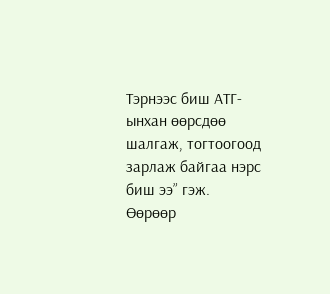Тэрнээс биш АТГ-ынхан өөрсдөө шалгаж, тогтоогоод зарлаж байгаа нэрс биш ээ” гэж. Өөрөөр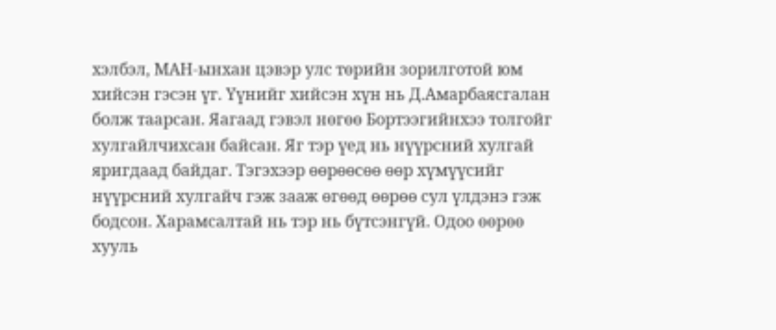хэлбэл, МАН-ынхан цэвэр улс төрийн зорилготой юм хийсэн гэсэн үг. Үүнийг хийсэн хүн нь Д.Амарбаясгалан болж таарсан. Яагаад гэвэл нөгөө Бортээгийнхээ толгойг хулгайлчихсан байсан. Яг тэр үед нь нүүрсний хулгай яригдаад байдаг. Тэгэхээр өөрөөсөө өөр хүмүүсийг нүүрсний хулгайч гэж зааж өгөөд өөрөө сул үлдэнэ гэж бодсон. Харамсалтай нь тэр нь бүтсэнгүй. Одоо өөрөө хууль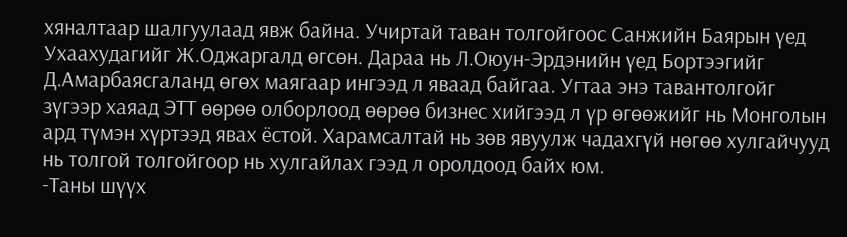хяналтаар шалгуулаад явж байна. Учиртай таван толгойгоос Санжийн Баярын үед Ухаахудагийг Ж.Оджаргалд өгсөн. Дараа нь Л.Оюун-Эрдэнийн үед Бортээгийг Д.Амарбаясгаланд өгөх маягаар ингээд л яваад байгаа. Угтаа энэ тавантолгойг зүгээр хаяад ЭТТ өөрөө олборлоод өөрөө бизнес хийгээд л үр өгөөжийг нь Монголын ард түмэн хүртээд явах ёстой. Харамсалтай нь зөв явуулж чадахгүй нөгөө хулгайчууд нь толгой толгойгоор нь хулгайлах гээд л оролдоод байх юм.
-Таны шүүх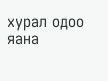хурал одоо яана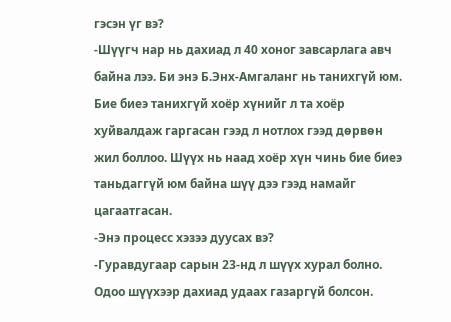гэсэн үг вэ?
-Шүүгч нар нь дахиад л 40 хоног завсарлага авч байна лээ. Би энэ Б.Энх-Амгаланг нь танихгүй юм. Бие биеэ танихгүй хоёр хүнийг л та хоёр хуйвалдаж гаргасан гээд л нотлох гээд дөрвөн жил боллоо. Шүүх нь наад хоёр хүн чинь бие биеэ таньдаггүй юм байна шүү дээ гээд намайг цагаатгасан.
-Энэ процесс хэзээ дуусах вэ?
-Гуравдугаар сарын 23-нд л шүүх хурал болно. Одоо шүүхээр дахиад удаах газаргүй болсон.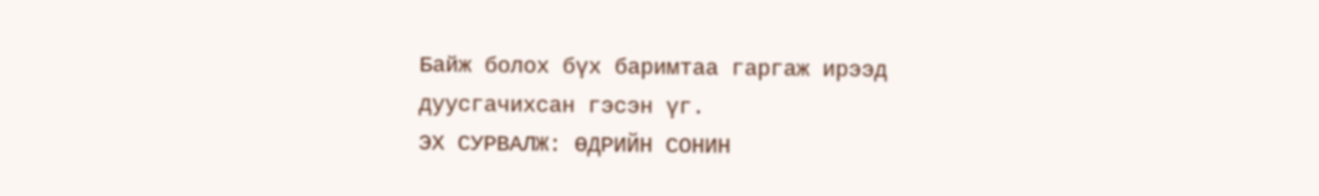Байж болох бүх баримтаа гаргаж ирээд дуусгачихсан гэсэн үг.
ЭХ СУРВАЛЖ: ӨДРИЙН СОНИН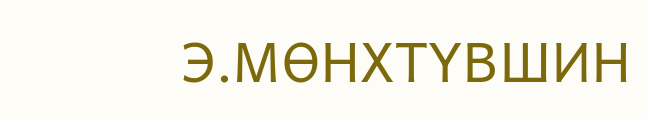Э.МӨНХТҮВШИН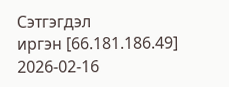Сэтгэгдэл
иргэн [66.181.186.49] 2026-02-16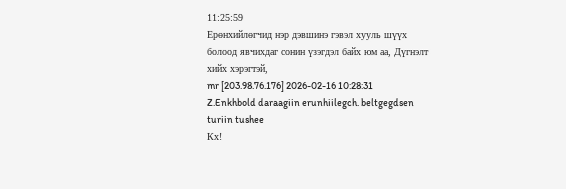11:25:59
Ерөнхийлөгчид нэр дэвшинэ гэвэл хууль шүүх болоод явчихдаг сонин үзэгдэл байх юм аа, Дүгнэлт хийх хэрэгтэй,
mr [203.98.76.176] 2026-02-16 10:28:31
Z.Enkhbold daraagiin erunhiilegch. beltgegdsen turiin tushee
Кх!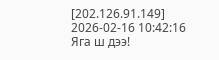[202.126.91.149] 2026-02-16 10:42:16
Яга ш дээ!